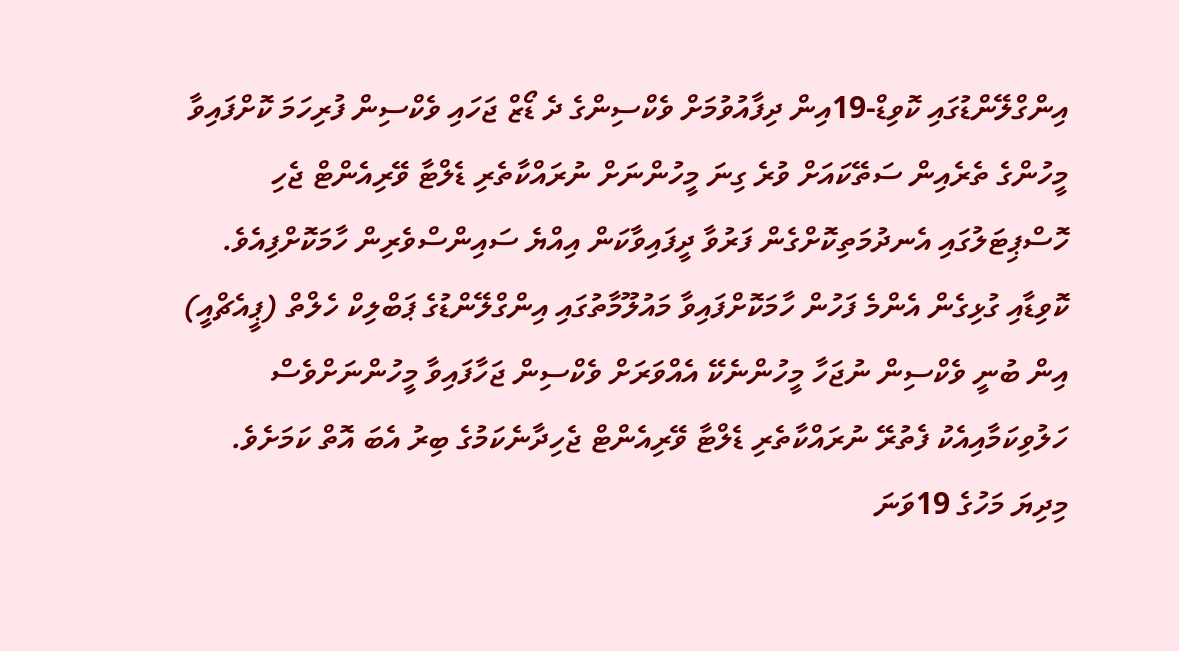އިންގްލޭންޑުގައި ކޮވިޑް-19އިން ދިފާއުވުމަށް ވެކްސިންގެ ދެ ޑޯޒް ޖަހައި ވެކްސިން ފުރިހަމަ ކޮށްފައިވާ މީހުންގެ ތެރެއިން ސަތޭކައަށް ވުރެ ގިނަ މީހުންނަށް ނުރައްކާތެރި ޑެލްޓާ ވޭރިއެންޓް ޖެހި ހޮސްޕިޓަލުގައި އެނދުމަތިކޮށްގެން ފަރުވާ ދީފައިވާކަން އިއްޔެ ސައިންސްވެރިން ހާމަކޮށްފިއެވެ.
ކޮވިޑާއި ގުޅިގެން އެންމެ ފަހުން ހާމަކޮށްފައިވާ މައުލޫމާތުގައި އިންގްލޭންޑުގެ ޕަބްލިކް ހެލްތް (ޕީއެޗްއީ) އިން ބުނީ ވެކްސިން ނުޖަހާ މީހުންނެކޭ އެއްވަރަށް ވެކްސިން ޖަހާފައިވާ މީހުންނަށްވެސް ހަލުވިކަމާއިއެކު ފެތުރޭ ނުރައްކާތެރި ޑެލްޓާ ވޭރިއެންޓް ޖެހިދާނެކަމުގެ ބިރު އެބަ އޮތް ކަމަށެވެ.
މިދިޔަ މަހުގެ 19ވަނަ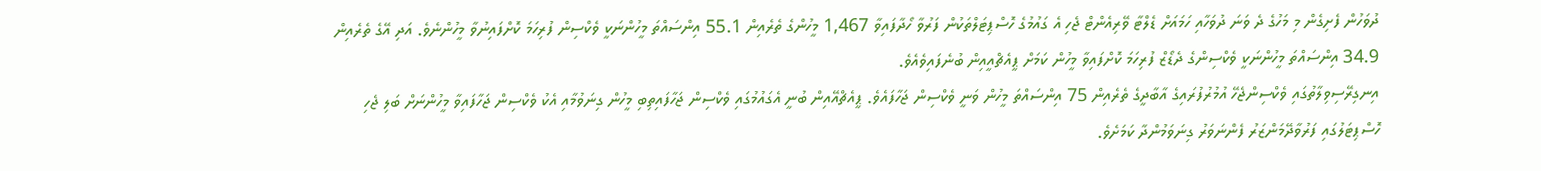ދުވަހުން ފެށިގެން މި މަހުގެ ދެ ވަނަ ދުވަހާއި ހަމައަށް ޑެލްޓާ ވޭރިއެންޓް ޖެހި އެ ގައުމުގެ ހޮސްޕިޓަލްތަކުން ފަރުވާ ހޯދާފައިވާ 1,467 މީހުންގެ ތެރެއިން 55.1 އިންސައްތަ މީހުންނަކީ ވެކްސިން ފުރިހަމަ ކޮށްފައިނުވާ މީހުންނެވެ. އަދި އޭގެ ތެރެއިން 34.9 އިންސައްތަ މީހުންނަކީ ވެކްސިންގެ ދެޑޯޒް ފުރިހަމަ ކޮށްފައިވާ މީހުން ކަމަށް ޕީއެޗްއީއިން ބުނެފައިވެއެވެ.
އިނގިރޭސިވިލާތުގައި ވެކްސިންޖެހޭ އުމުރުފުރައިގެ އާބާދީގެ ތެރެއިން 75 އިންސައްތަ މީހުން ވަނީ ވެކްސިން ޖަހާފައެވެ. ޕީއެޗްއޭއިން ބުނީ އެގައުމުގައި ވެކްސިން ޖަހާފައިތިބި މީހުން ގިނަވުމާއި އެކު ވެކްސިން ޖަހާފައިވާ މީހުންނަށް ބަލި ޖެހި ހޮސްޕިޓަލުގައި ފަރުވާދޭމަންޒަރު ފެންނަވަރު ގިނަވަމުންދާ ކަމަށެވެ.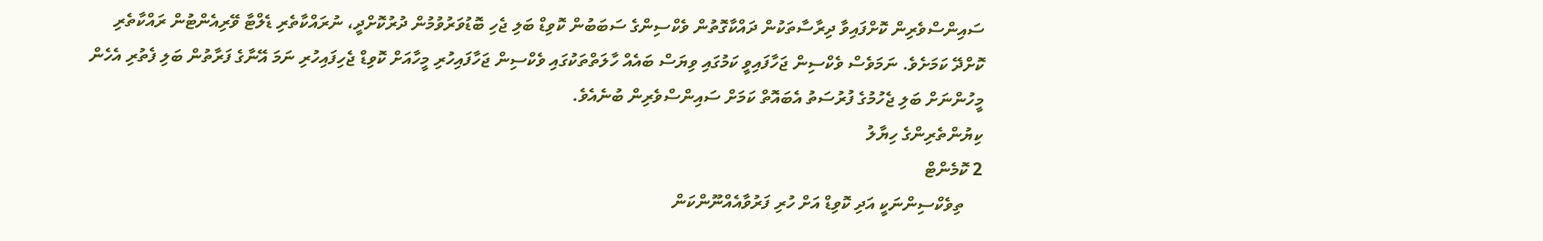ސައިންސްވެރިން ކޮށްފައިވާ ދިރާސާތަކުން ދައްކާގޮތުން ވެކްސިންގެ ސަބަބުން ކޮވިޑް ބަލި ޖެހި ބޮޑުވަރުވުމުން ދުރުކޮށްދީ، ނުރައްކާތެރި ޑެލްޓާ ވޭރިއެންޓުން ރައްކާތެރި ކޮށްދޭ ކަމަށެވެ. ނަމަވެސް ވެކްސިން ޖަހާފައިވީ ކަމުގައި ވިޔަސް ބައެއް ހާލަތްތަކުގައި ވެކްސިން ޖަހާފައިހުރި މީހާއަށް ކޮވިޑް ޖެހިފައިހުރި ނަމަ އޭނާގެ ފަރާތުން ބަލި ފެތުރި އެހެން މީހުންނަށް ބަލި ޖެހުމުގެ ފުރުސަތު އެބައޮތް ކަމަށް ސައިންސްވެރިން ބުނެއެވެ.
ކިޔުންތެރިންގެ ހިޔާލު
2 ކޮމެންޓް
    ތިވެކްސިންނަކީ އަދި ކޮވިޑް އަށް ހުރި ފަރުވާއެއްނޫންކަން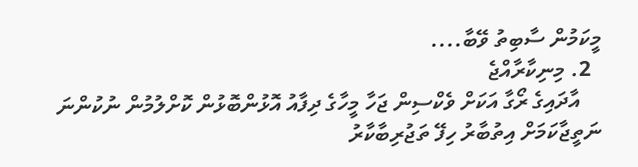މީކަމުން ސާބިތު ވޭބާ....
  2. މިނިކާރާއްޖެ
    އާދައިގެ ރޯގާ އަކަށް ވެކްސިން ޖަހާ މީހާގެ ދިފާއު އޮޅުންބޮޅުން ކޮށްލުމުން ނުކުންނަ ނަތީޖާކަމަށް އިތުބާރު ހިފޭ ތަޖުރިބާކާރު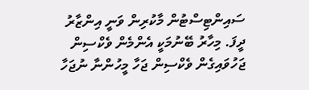ސައިންޓިސްޓުން މާކުރިން ވަނީ އިންޒާރު ދީފަ. މިހާރު ބޭނުމަކީ އެންމެން ވެކްސިން ޖަހުވައިގެން ވެކްސިން ޖަހާ މީހުންނާ ނުޖަހާ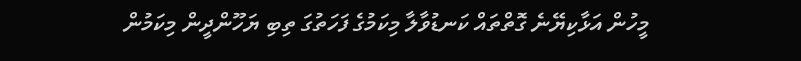މީހުން އަޅާކިޔޭނެ ގޮތްތައް ކަނޑުވާލާ މިކަމުގެ ފަހަތުގަ ތިބި ޔަހޫންދީން މިކަމުން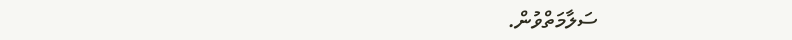ސަލާމަތްވުން.